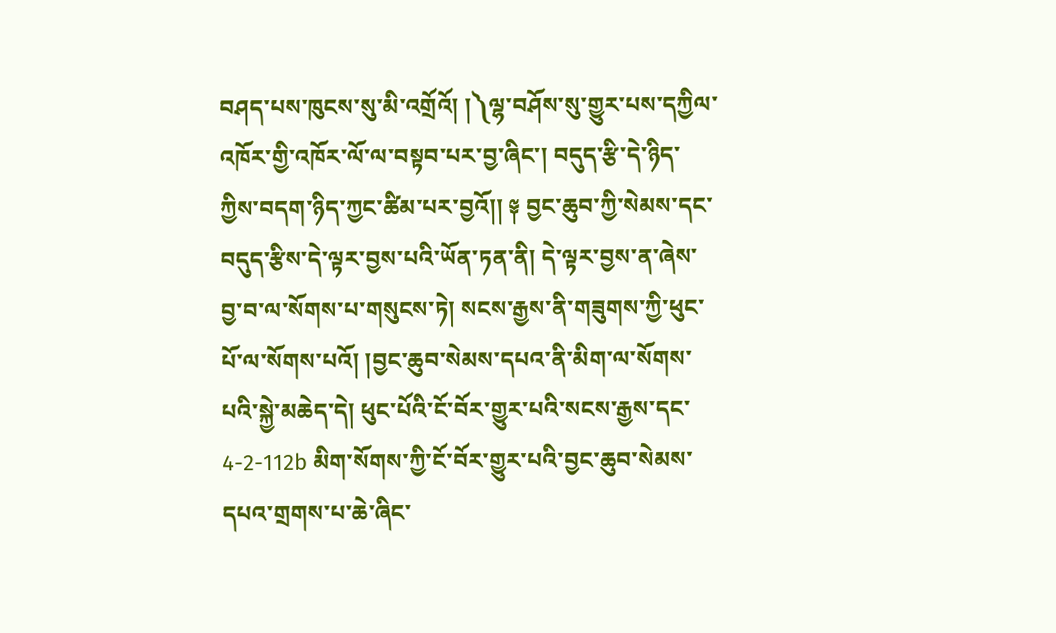བཤད་པས་ཁུངས་སུ་མི་འགྲོའོ། །༽ལྷ་བཤོས་སུ་གྱུར་པས་དཀྱིལ་འཁོར་གྱི་འཁོར་ལོ་ལ་བསྟབ་པར་བྱ་ཞིང་། བདུད་རྩི་དེ་ཉིད་ཀྱིས་བདག་ཉིད་ཀྱང་ཚིམ་པར་བྱའོ།། ༈ བྱང་ཆུབ་ཀྱི་སེམས་དང་ བདུད་རྩིས་དེ་ལྟར་བྱས་པའི་ཡོན་ཏན་ནི། དེ་ལྟར་བྱས་ན་ཞེས་བྱ་བ་ལ་སོགས་པ་གསུངས་ཏེ། སངས་རྒྱས་ནི་གཟུགས་ཀྱི་ཕུང་པོ་ལ་སོགས་པའོ། །བྱང་ཆུབ་སེམས་དཔའ་ནི་མིག་ལ་སོགས་པའི་སྐྱེ་མཆེད་དེ། ཕུང་པོའི་ངོ་བོར་གྱུར་པའི་སངས་རྒྱས་དང་ 4-2-112b མིག་སོགས་ཀྱི་ངོ་བོར་གྱུར་པའི་བྱང་ཆུབ་སེམས་དཔའ་གྲགས་པ་ཆེ་ཞིང་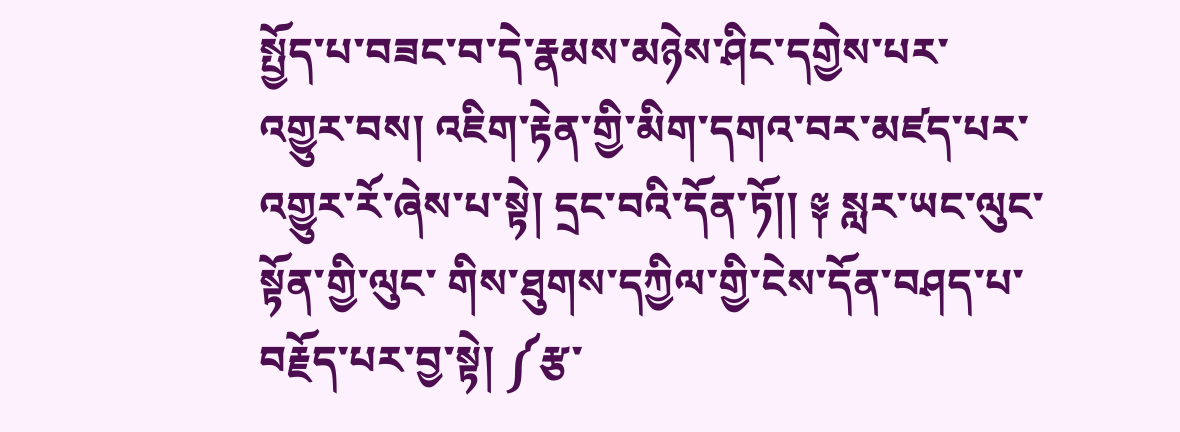སྤྱོད་པ་བཟང་བ་དེ་རྣམས་མཉེས་ཤིང་དགྱེས་པར་འགྱུར་བས། འཇིག་རྟེན་གྱི་མིག་དགའ་བར་མཛད་པར་འགྱུར་རོ་ཞེས་པ་སྟེ། དྲང་བའི་དོན་ཏོ།། ༈ སླར་ཡང་ལུང་སྟོན་གྱི་ལུང་ གིས་ཐུགས་དཀྱིལ་གྱི་ངེས་དོན་བཤད་པ་བརྗོད་པར་བྱ་སྟེ། ༼རྩ་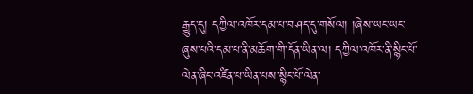རྒྱུད་དུ། དཀྱིལ་འཁོར་དམ་པ་བཤད་དུ་གསོལ། །ཞེས་ཡང་ཡང་ཞུས་པའི་དམ་པ་ནི་མཆོག་གི་དོན་ཡིན་ལ། དཀྱིལ་འཁོར་ནི་སྙིང་པོ་ལེན་ཞིང་འཛིན་པ་ཡིན་པས་སྙིང་པོ་ལེན་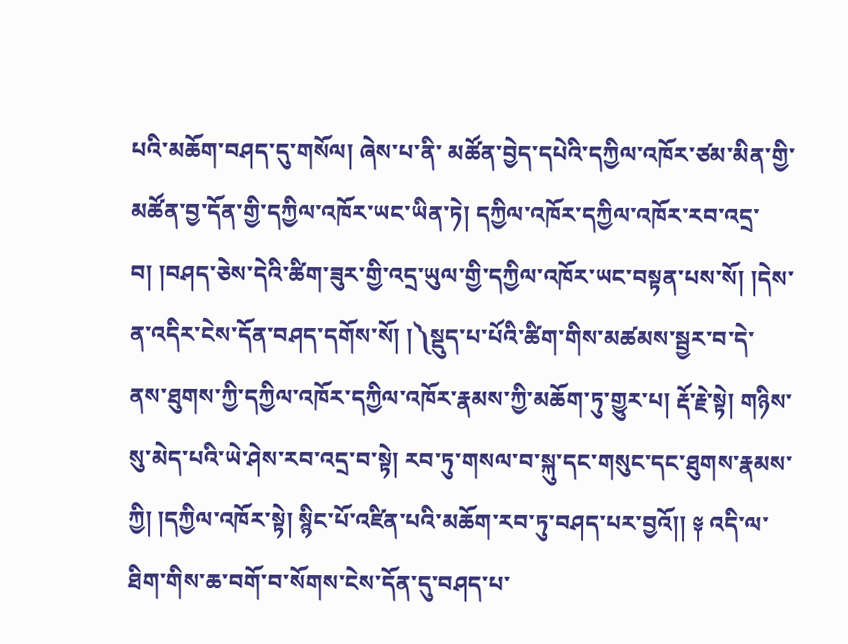པའི་མཆོག་བཤད་དུ་གསོལ། ཞེས་པ་ནི་ མཚོན་བྱེད་དཔེའི་དཀྱིལ་འཁོར་ཙམ་མིན་གྱི་མཚོན་བྱ་དོན་གྱི་དཀྱིལ་འཁོར་ཡང་ཡིན་ཏེ། དཀྱིལ་འཁོར་དཀྱིལ་འཁོར་རབ་འདྲ་བ། །བཤད་ཅེས་དེའི་ཚིག་ཟུར་གྱི་འདྲ་ཡུལ་གྱི་དཀྱིལ་འཁོར་ཡང་བསྟན་པས་སོ། །དེས་ན་འདིར་ངེས་དོན་བཤད་དགོས་སོ། །༽སྡུད་པ་པོའི་ཚིག་གིས་མཚམས་སྦྱར་བ་དེ་ ནས་ཐུགས་ཀྱི་དཀྱིལ་འཁོར་དཀྱིལ་འཁོར་རྣམས་ཀྱི་མཆོག་ཏུ་གྱུར་པ། རྡོ་རྗེ་སྟེ། གཉིས་སུ་མེད་པའི་ཡེ་ཤེས་རབ་འདྲ་བ་སྟེ། རབ་ཏུ་གསལ་བ་སྐུ་དང་གསུང་དང་ཐུགས་རྣམས་ཀྱི། །དཀྱིལ་འཁོར་སྟེ། སྙིང་པོ་འཛིན་པའི་མཆོག་རབ་ཏུ་བཤད་པར་བྱའོ།། ༈ འདི་ལ་ཐིག་གིས་ཆ་བགོ་བ་སོགས་ངེས་དོན་དུ་བཤད་པ་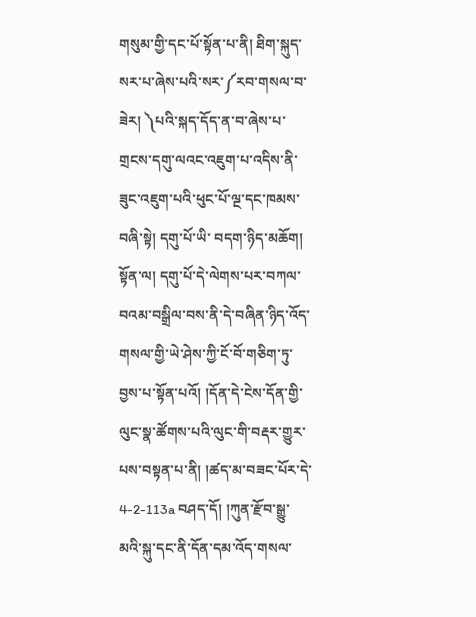གསུམ་གྱི་དང་པོ་སྟོན་པ་ནི། ཐིག་སྐུད་སར་པ་ཞེས་པའི་སར་༼རབ་གསལ་བ་ཟེར། ༽པའི་སྐད་དོད་ན་བ་ཞེས་པ་གྲངས་དགུ་ལའང་འཇུག་པ་འདིས་ནི་ཟུང་འཇུག་པའི་ཕུང་པོ་ལྔ་དང་ཁམས་བཞི་སྟེ། དགུ་པོ་ཡི་ བདག་ཉིད་མཆོག། སྟོན་ལ། དགུ་པོ་དེ་ལེགས་པར་བཀལ་བའམ་བསྒྲིལ་བས་ནི་དེ་བཞིན་ཉིད་འོད་གསལ་གྱི་ཡེ་ཤེས་ཀྱི་ངོ་བོ་གཅིག་ཏུ་བྱས་པ་སྟོན་པའོ། །དོན་དེ་ངེས་དོན་གྱི་ལུང་སྣ་ཚོགས་པའི་ལུང་གི་བརྡར་གྱུར་པས་བསྟན་པ་ནི། །ཚད་མ་བཟང་པོར་དེ་ 4-2-113a བཤད་དོ། །ཀུན་རྫོབ་སྒྱུ་མའི་སྐུ་དང་ནི་དོན་དམ་འོད་གསལ་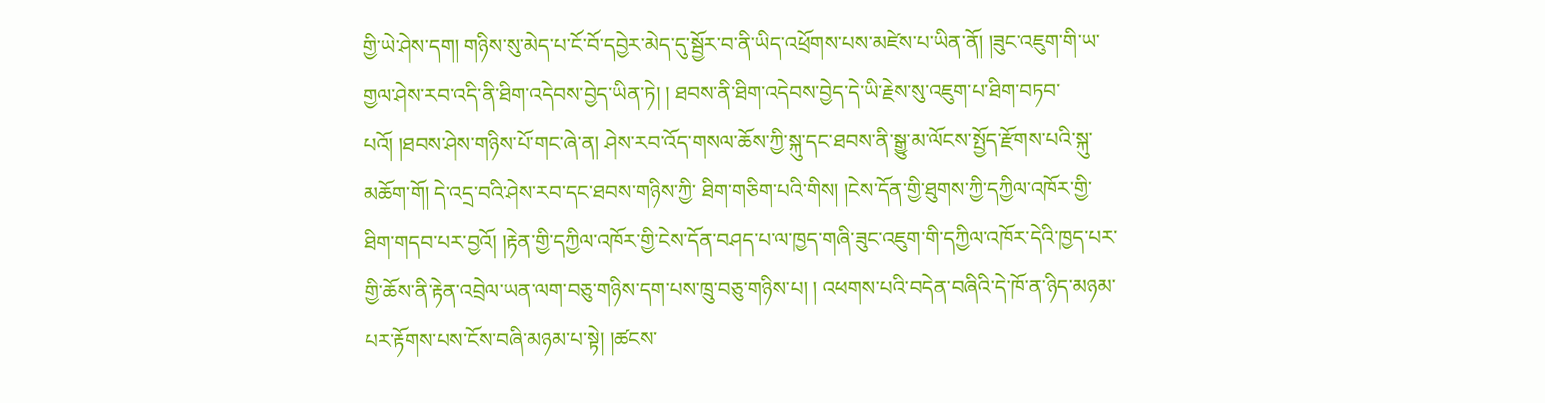གྱི་ཡེ་ཤེས་དག། གཉིས་སུ་མེད་པ་ངོ་བོ་དབྱེར་མེད་དུ་སྦྱོར་བ་ནི་ཡིད་འཕྲོགས་པས་མཛེས་པ་ཡིན་ནོ། །ཟུང་འཇུག་གི་ཡ་གྱལ་ཤེས་རབ་འདི་ནི་ཐིག་འདེབས་བྱེད་ཡིན་ཏེ། ། ཐབས་ནི་ཐིག་འདེབས་བྱེད་དེ་ཡི་རྗེས་སུ་འཇུག་པ་ཐིག་བཏབ་པའོ། །ཐབས་ཤེས་གཉིས་པོ་གང་ཞེ་ན། ཤེས་རབ་འོད་གསལ་ཆོས་ཀྱི་སྐུ་དང་ཐབས་ནི་སྒྱུ་མ་ལོངས་སྤྱོད་རྫོགས་པའི་སྐུ་མཆོག་གོ། དེ་འདྲ་བའི་ཤེས་རབ་དང་ཐབས་གཉིས་ཀྱི་ ཐིག་གཅིག་པའི་གིས། །ངེས་དོན་གྱི་ཐུགས་ཀྱི་དཀྱིལ་འཁོར་གྱི་ཐིག་གདབ་པར་བྱའོ། །རྟེན་གྱི་དཀྱིལ་འཁོར་གྱི་ངེས་དོན་བཤད་པ་ལ་ཁྱད་གཞི་ཟུང་འཇུག་གི་དཀྱིལ་འཁོར་དེའི་ཁྱད་པར་གྱི་ཆོས་ནི་རྟེན་འབྲེལ་ཡན་ལག་བཅུ་གཉིས་དག་པས་ཁྲུ་བཅུ་གཉིས་པ། ། འཕགས་པའི་བདེན་བཞིའི་དེ་ཁོ་ན་ཉིད་མཉམ་པར་རྟོགས་པས་ངོས་བཞི་མཉམ་པ་སྟེ། །ཚངས་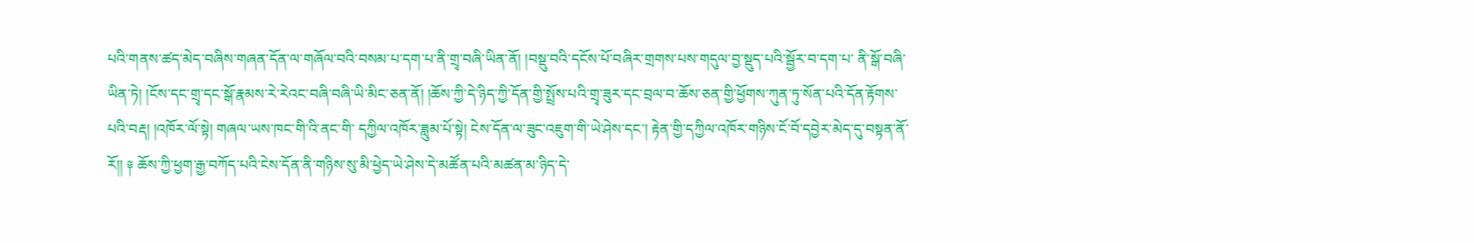པའི་གནས་ཚད་མེད་བཞིས་གཞན་དོན་ལ་གཞོལ་བའི་བསམ་པ་དག་པ་ནི་གྲྭ་བཞི་ཡིན་ནོ། །བསྡུ་བའི་དངོས་པོ་བཞིར་གྲགས་པས་གདུལ་བྱ་སྡུད་པའི་སྦྱོར་བ་དག་པ་ ནི་སྒོ་བཞི་ཡིན་ཏེ། །ངོས་དང་གྲྭ་དང་སྒོ་རྣམས་རེ་རེའང་བཞི་བཞི་ཡི་མིང་ཅན་ནོ། །ཆོས་ཀྱི་དེ་ཉིད་ཀྱི་དོན་གྱི་སྤྲོས་པའི་གྲྭ་ཟུར་དང་བྲལ་བ་ཆོས་ཅན་གྱི་ཕྱོགས་ཀུན་ཏུ་སོན་པའི་དོན་རྟོགས་པའི་བརྡ། །འཁོར་ལོ་སྟེ། གཞལ་ཡས་ཁང་གི་འི་ནང་གི་ དཀྱིལ་འཁོར་ཟླུམ་པོ་སྟེ། ངེས་དོན་ལ་ཟུང་འཇུག་གི་ཡེ་ཤེས་དང་། རྟེན་གྱི་དཀྱིལ་འཁོར་གཉིས་ངོ་བོ་དབྱེར་མེད་དུ་བསྟན་ནོ་རོ།། ༈ ཆོས་ཀྱི་ཕྱག་རྒྱ་བཀོད་པའི་ངེས་དོན་ནི་གཉིས་སུ་མི་ཕྱེད་ཡེ་ཤེས་དེ་མཚོན་པའི་མཚན་མ་ཉིད་དེ་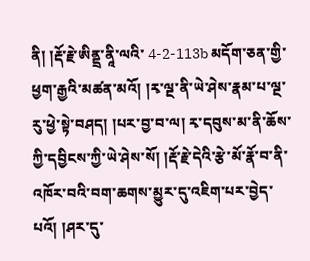ནི། །རྡོ་རྗེ་ཨིནྡྲ་ནཱི་ལའི་ 4-2-113b མདོག་ཅན་གྱི་ཕྱག་རྒྱའི་མཚན་མའོ། །རྭ་ལྔ་ནི་ཡེ་ཤེས་རྣམ་པ་ལྔ་རུ་ཕྱེ་སྟེ་བཤད། །པར་བྱ་བ་ལ། རྭ་དབུས་མ་ནི་ཆོས་ཀྱི་དབྱིངས་ཀྱི་ཡེ་ཤེས་སོ། །རྡོ་རྗེ་དེའི་རྩེ་མོ་རྣོ་བ་ནི་འཁོར་བའི་བག་ཆགས་མྱུར་དུ་འཇིག་པར་བྱེད་པའོ། །ཤར་དུ་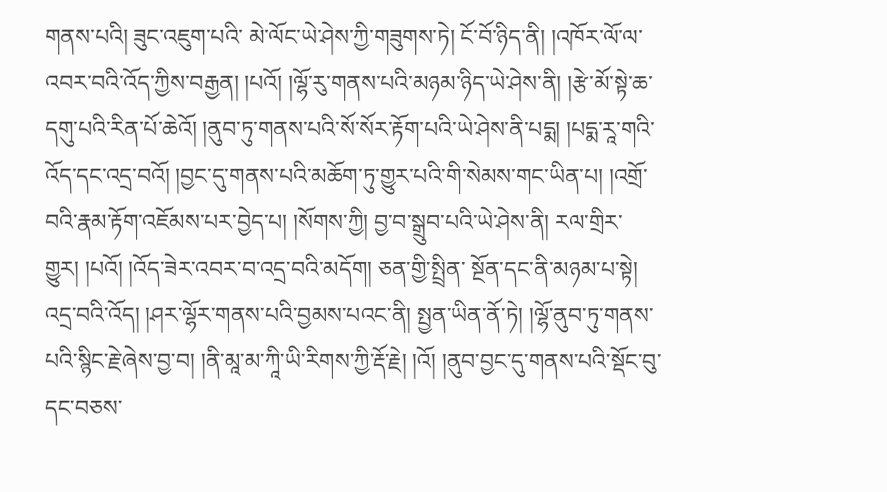གནས་པའི། ཟུང་འཇུག་པའི་ མེ་ལོང་ཡེ་ཤེས་ཀྱི་གཟུགས་ཏེ། ངོ་བོ་ཉིད་ནི། །འཁོར་ལོ་ལ་འབར་བའི་འོད་ཀྱིས་བརྒྱན། །པའོ། །ལྷོ་རུ་གནས་པའི་མཉམ་ཉིད་ཡེ་ཤེས་ནི། །རྩེ་མོ་སྟེ་ཆ་དགུ་པའི་རིན་པོ་ཆེའོ། །ནུབ་ཏུ་གནས་པའི་སོ་སོར་རྟོག་པའི་ཡེ་ཤེས་ནི་པདྨ། །པདྨ་རཱ་གའི་ འོད་དང་འདྲ་བའོ། །བྱང་དུ་གནས་པའི་མཆོག་ཏུ་གྱུར་པའི་གི་སེམས་གང་ཡིན་པ། །འགྲོ་བའི་རྣམ་རྟོག་འཇོམས་པར་བྱེད་པ། །སོགས་ཀྱི། བྱ་བ་སྒྲུབ་པའི་ཡེ་ཤེས་ནི། རལ་གྲིར་གྱུར། །པའོ། །འོད་ཟེར་འབར་བ་འདྲ་བའི་མདོག། ཅན་གྱི་སྤྲིན་ སྔོན་དང་ནི་མཉམ་པ་སྟེ། འདྲ་བའི་འོད། །ཤར་ལྷོར་གནས་པའི་བྱམས་པའང་ནི། སྤྱན་ཡིན་ནོ་ཏེ། །ལྷོ་ནུབ་ཏུ་གནས་པའི་སྙིང་རྗེ་ཞེས་བྱ་བ། །ནི་མཱ་མ་ཀཱི་ཡི་རིགས་ཀྱི་རྡོ་རྗེ། །འོ། །ནུབ་བྱང་དུ་གནས་པའི་སྡོང་བུ་དང་བཅས་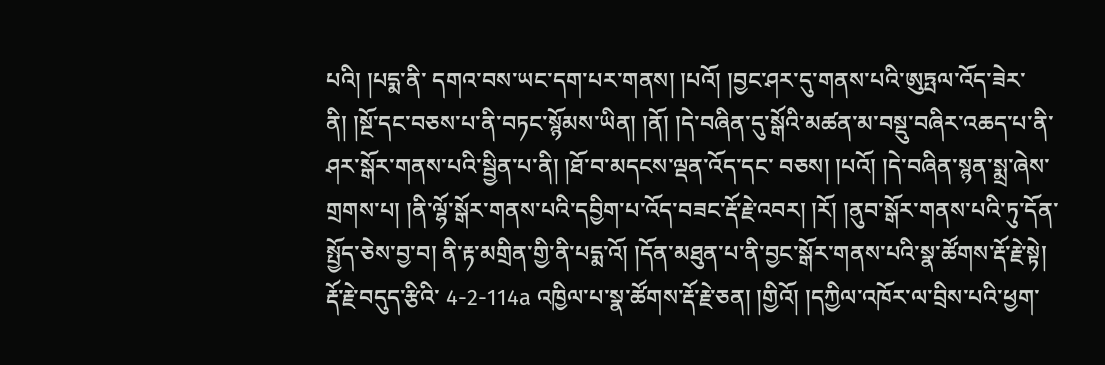པའི། །པདྨ་ནི་ དགའ་བས་ཡང་དག་པར་གནས། །པའོ། །བྱང་ཤར་དུ་གནས་པའི་ཨུཏྤལ་འོད་ཟེར་ནི། །སྔོ་དང་བཅས་པ་ནི་བཏང་སྙོམས་ཡིན། །ནོ། །དེ་བཞིན་དུ་སྒོའི་མཚན་མ་བསྡུ་བཞིར་འཆད་པ་ནི་ཤར་སྒོར་གནས་པའི་སྦྱིན་པ་ནི། །ཐོ་བ་མདངས་ལྡན་འོད་དང་ བཅས། །པའོ། །དེ་བཞིན་སྙན་སྨྲ་ཞེས་གྲགས་པ། །ནི་ལྷོ་སྒོར་གནས་པའི་དབྱིག་པ་འོད་བཟང་རྡོ་རྗེ་འབར། །རོ། །ནུབ་སྒོར་གནས་པའི་ཏུ་དོན་སྤྱོད་ཅེས་བྱ་བ། ནི་རྟ་མགྲིན་གྱི་ནི་པདྨ་འོ། །དོན་མཐུན་པ་ནི་བྱང་སྒོར་གནས་པའི་སྣ་ཚོགས་རྡོ་རྗེ་སྟེ། རྡོ་རྗེ་བདུད་རྩིའི་ 4-2-114a འཁྱིལ་པ་སྣ་ཚོགས་རྡོ་རྗེ་ཅན། །གྱིའོ། །དཀྱིལ་འཁོར་ལ་བྲིས་པའི་ཕྱག་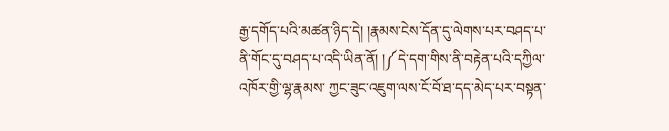རྒྱ་དགོད་པའི་མཚན་ཉིད་དེ། །རྣམས་ངེས་དོན་དུ་ལེགས་པར་བཤད་པ་ནི་གོང་དུ་བཤད་པ་འདི་ཡིན་ནོ། །༼དེ་དག་གིས་ནི་བརྟེན་པའི་དཀྱིལ་འཁོར་གྱི་ལྷ་རྣམས་ ཀྱང་ཟུང་འཇུག་ལས་ངོ་བོ་ཐ་དད་མེད་པར་བསྟན་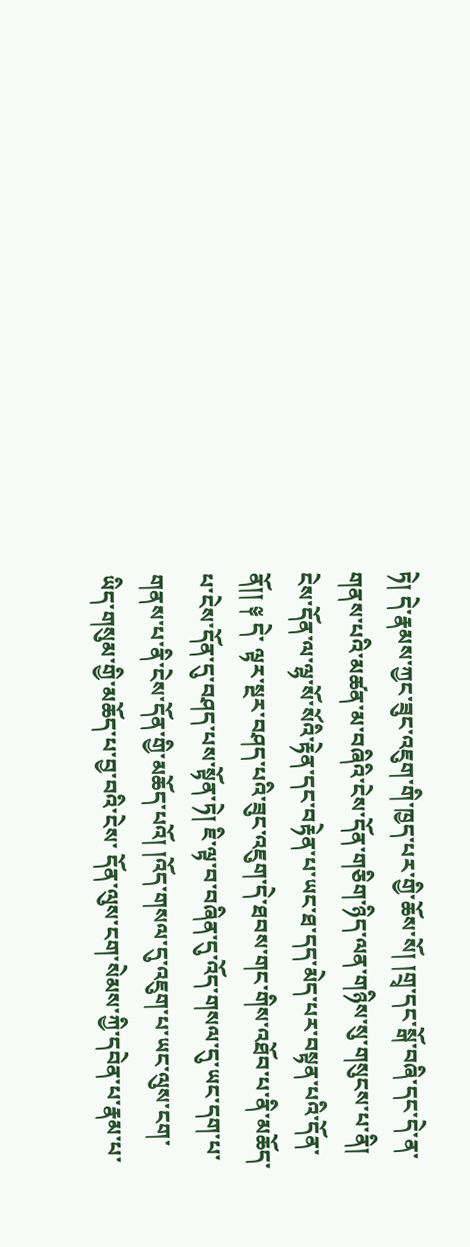ཏེ། དེ་རྣམས་ཀྱང་ཟུང་འཇུག་གི་ཁྱད་པར་གྱི་ཆོས་སོ། །གྲྭ་དང་སྒོ་བཞི་དང་དེ་ན་གནས་པའི་མཚན་མ་བཞིའི་ངེས་དོན་གཅིག་ཉིད་ལན་གཉིས་སུ་གསུངས་པ་ནི། ངེས་དོན་ལ་ལྷ་སོ་སོའི་རྟེན་དང་བརྟེན་པ་ཡང་ཐ་དད་མེད་པར་བསྟན་པའི་དོན་ནོ།། ༈ དེ་ ལྟར་སྔར་བཤད་པའི་ཟུང་འཇུག་དེ་ཐབས་གང་གིས་འཐོབ་པ་ནི་མཆོད་པ་ངེས་དོན་དུ་བཤད་པས་སྟོན་ཏེ། ཇི་ལྟ་བ་བཞིན་དུ་འོད་གསལ་དུ་ཡང་དག་པ་གནས་པ་ནི་ངེས་དོན་གྱི་མཆོད་པའོ། །འོད་གསལ་དུ་འཇུག་པ་ཡང་ལུས་ངག་ཡིད་གསུམ་གྱི་མཆོད་པ་བྱ་བའི་ངེས་ དོན་ལུས་ངག་སེམས་ཀྱི་དབེན་པ་རྣམ་པ་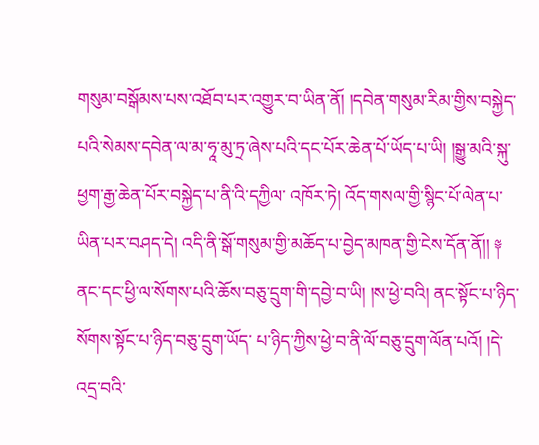གསུམ་བསྒོམས་པས་འཐོབ་པར་འགྱུར་བ་ཡིན་ནོ། །དབེན་གསུམ་རིམ་གྱིས་བསྐྱེད་པའི་སེམས་དབེན་ལ་མ་ཧཱ་མུ་ཏྲ་ཞེས་པའི་དང་པོར་ཆེན་པོ་ཡོད་པ་ཡི། །སྒྱུ་མའི་སྐུ་ཕྱག་རྒྱ་ཆེན་པོར་བསྐྱེད་པ་ནི་འི་དཀྱིལ་ འཁོར་ཏེ། འོད་གསལ་གྱི་སྙིང་པོ་ལེན་པ་ཡིན་པར་བཤད་དེ། འདི་ནི་སྒོ་གསུམ་གྱི་མཆོད་པ་བྱེད་མཁན་གྱི་ངེས་དོན་ནོ།། ༈ ནང་དང་ཕྱི་ལ་སོགས་པའི་ཆོས་བཅུ་དྲུག་གི་དབྱེ་བ་ཡི། །ས་ཕྱེ་བའི། ནང་སྟོང་པ་ཉིད་སོགས་སྟོང་པ་ཉིད་བཅུ་དྲུག་ཡོད་ པ་ཉིད་ཀྱིས་ཕྱེ་བ་ནི་ལོ་བཅུ་དྲུག་ལོན་པའོ། །དེ་འདྲ་བའི་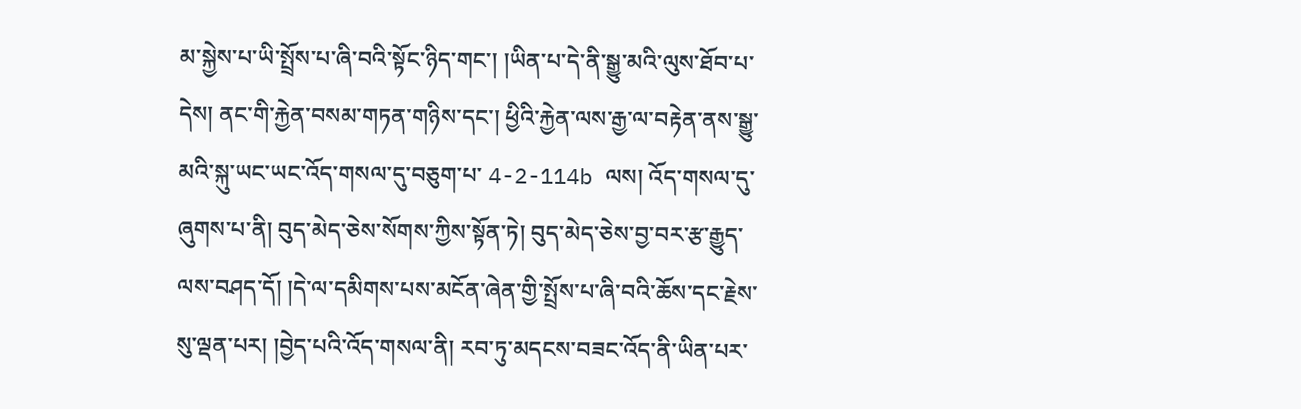མ་སྐྱེས་པ་ཡི་སྤྲོས་པ་ཞི་བའི་སྟོང་ཉིད་གང་། །ཡིན་པ་དེ་ནི་སྒྱུ་མའི་ལུས་ཐོབ་པ་དེས། ནང་གི་རྐྱེན་བསམ་གཏན་གཉིས་དང་། ཕྱིའི་རྐྱེན་ལས་རྒྱ་ལ་བརྟེན་ནས་སྒྱུ་མའི་སྐུ་ཡང་ཡང་འོད་གསལ་དུ་བཅུག་པ་ 4-2-114b ལས། འོད་གསལ་དུ་ཞུགས་པ་ནི། བུད་མེད་ཅེས་སོགས་ཀྱིས་སྟོན་ཏེ། བུད་མེད་ཅེས་བྱ་བར་རྩ་རྒྱུད་ལས་བཤད་དོ། །དེ་ལ་དམིགས་པས་མངོན་ཞེན་གྱི་སྤྲོས་པ་ཞི་བའི་ཆོས་དང་རྗེས་སུ་ལྡན་པར། །བྱེད་པའི་འོད་གསལ་ནི། རབ་ཏུ་མདངས་བཟང་འོད་ནི་ཡིན་པར་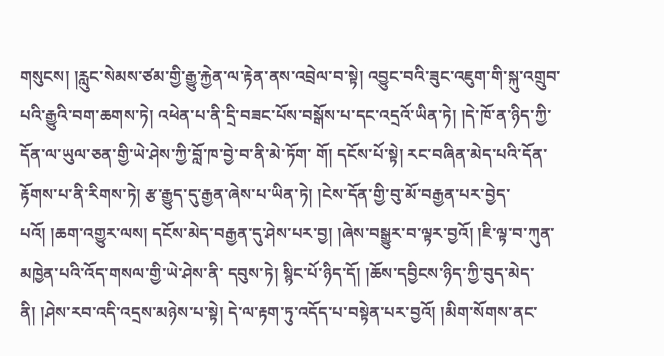གསུངས། །རླུང་སེམས་ཙམ་གྱི་རྒྱུ་རྐྱེན་ལ་རྟེན་ནས་འབྲེལ་བ་སྟེ། འབྱུང་བའི་ཟུང་འཇུག་གི་སྐུ་འགྲུབ་པའི་རྒྱུའི་བག་ཆགས་ཏེ། འཕེན་པ་ནི་དྲི་བཟང་པོས་བསྒོས་པ་དང་འདྲའོ་ཡིན་ཏེ། །དེ་ཁོ་ན་ཉིད་ཀྱི་དོན་ལ་ཡུལ་ཅན་གྱི་ཡེ་ཤེས་ཀྱི་བློ་ཁ་བྱེ་བ་ནི་མེ་ཏོག་ གོ། དངོས་པོ་སྟེ། རང་བཞིན་མེད་པའི་དོན་རྟོགས་པ་ནི་རིགས་ཏེ། རྩ་རྒྱུད་དུ་རྒྱན་ཞེས་པ་ཡིན་ཏེ། །ངེས་དོན་གྱི་བུ་མོ་བརྒྱན་པར་བྱེད་པའོ། །ཆག་འགྱུར་ལས། དངོས་མེད་བརྒྱན་དུ་ཤེས་པར་བྱ། །ཞེས་བསྒྱུར་བ་ལྟར་བྱའོ། །ཇི་ལྟ་བ་ཀུན་མཁྱེན་པའི་འོད་གསལ་གྱི་ཡེ་ཤེས་ནི་ དབུས་ཏེ། སྙིང་པོ་ཉིད་དོ། །ཆོས་དབྱིངས་ཉིད་ཀྱི་བུད་མེད་ནི། །ཤེས་རབ་འདི་འདྲས་མཉེས་པ་སྟེ། དེ་ལ་རྟག་ཏུ་འདོད་པ་བསྟེན་པར་བྱའོ། །མིག་སོགས་ནང་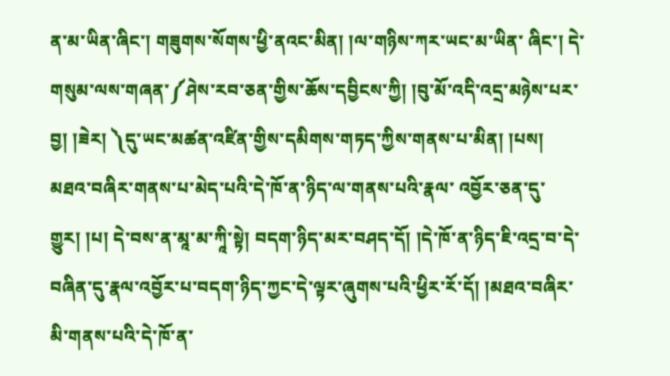ན་མ་ཡིན་ཞིང་། གཟུགས་སོགས་ཕྱི་ནའང་མིན། །ལ་གཉིས་ཀར་ཡང་མ་ཡིན་ ཞིང་། དེ་གསུམ་ལས་གཞན་༼ཤེས་རབ་ཅན་གྱིས་ཆོས་དབྱིངས་ཀྱི། །བུ་མོ་འདི་འདྲ་མཉེས་པར་བྱ། །ཟེར། ༽དུ་ཡང་མཚན་འཛིན་གྱིས་དམིགས་གཏད་ཀྱིས་གནས་པ་མིན། །པས། མཐའ་བཞིར་གནས་པ་མེད་པའི་དེ་ཁོ་ན་ཉིད་ལ་གནས་པའི་རྣལ་ འབྱོར་ཅན་དུ་གྱུར། །པ། དེ་བས་ན་མཱ་མ་ཀཱི་སྟེ། བདག་ཉིད་མར་བཤད་དོ། །དེ་ཁོ་ན་ཉིད་ཇི་འདྲ་བ་དེ་བཞིན་དུ་རྣལ་འབྱོར་པ་བདག་ཉིད་ཀྱང་དེ་ལྟར་ཞུགས་པའི་ཕྱིར་རོ་དོ། །མཐའ་བཞིར་མི་གནས་པའི་དེ་ཁོ་ན་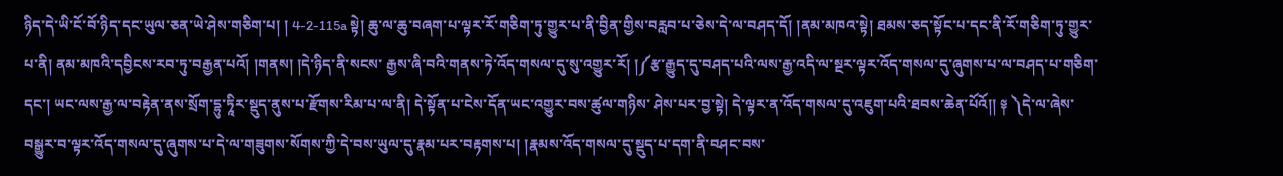ཉིད་དེ་ཡི་ངོ་བོ་ཉིད་དང་ཡུལ་ཅན་ཡེ་ཤེས་གཅིག་པ། ། 4-2-115a སྟེ། ཆུ་ལ་ཆུ་བཞག་པ་ལྟར་རོ་གཅིག་ཏུ་གྱུར་པ་ནི་བྱིན་གྱིས་བརླབ་པ་ཅེས་དེ་ལ་བཤད་དོ། །ནམ་མཁའ་སྟེ། ཐམས་ཅད་སྟོང་པ་དང་ནི་རོ་གཅིག་ཏུ་གྱུར་པ་ནི། ནམ་མཁའི་དབྱིངས་རབ་ཏུ་བརྒྱན་པའོ། །གནས། །དེ་ཉིད་ནི་སངས་ རྒྱས་ཞི་བའི་གནས་ཏེ་འོད་གསལ་དུ་སུ་འགྱུར་རོ། །༼རྩ་རྒྱུད་དུ་བཤད་པའི་ལས་རྒྱ་འདི་ལ་སྔར་ལྟར་འོད་གསལ་དུ་ཞུགས་པ་ལ་བཤད་པ་གཅིག་དང་། ཡང་ལས་རྒྱ་ལ་བརྟེན་ནས་སྲོག་དྷུ་ཏཱིར་སྡུད་ནུས་པ་རྫོགས་རིམ་པ་ལ་ནི། དེ་སྟོན་པ་ངེས་དོན་ཡང་འགྱུར་བས་ཚུལ་གཉིས་ ཤེས་པར་བྱ་སྟེ། དེ་ལྟར་ན་འོད་གསལ་དུ་འཇུག་པའི་ཐབས་ཆེན་པོའོ།། ༈ ༽དེ་ལ་ཞེས་བསྒྱུར་བ་ལྟར་འོད་གསལ་དུ་ཞུགས་པ་དེ་ལ་གཟུགས་སོགས་ཀྱི་དེ་བས་ཡུལ་དུ་རྣམ་པར་བརྟགས་པ། །རྣམས་འོད་གསལ་དུ་སྡུད་པ་དག་ནི་བཤང་བས་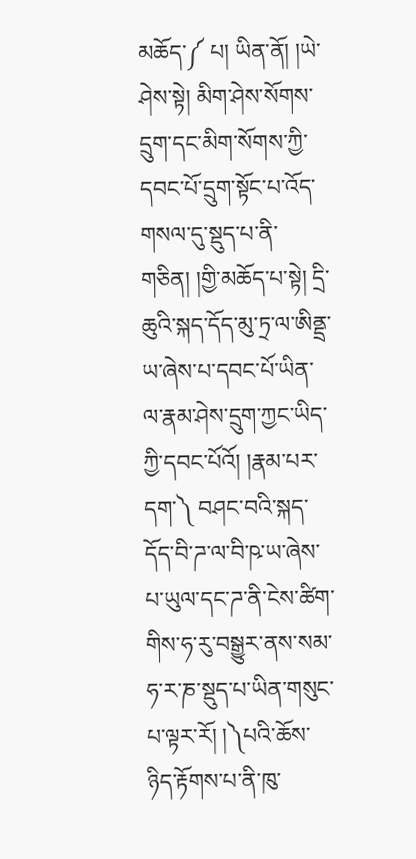མཆོད་༼ པ། ཡིན་ནོ། །ཡེ་ཤེས་སྟེ། མིག་ཤེས་སོགས་དྲུག་དང་མིག་སོགས་ཀྱི་དབང་པོ་དྲུག་སྟོང་པ་འོད་གསལ་དུ་སྡུད་པ་ནི་གཅིན། །གྱི་མཆོད་པ་སྟེ། དྲི་ཆུའི་སྐད་དོད་མུ་ཏྲ་ལ་ཨིནྡྲ་ཡ་ཞེས་པ་དབང་པོ་ཡིན་ལ་རྣམ་ཤེས་དྲུག་ཀྱང་ཡིད་ཀྱི་དབང་པོའོ། །རྣམ་པར་དག་༽ བཤང་བའི་སྐད་དོད་བི་ཌ་ལ་བི་ཥ་ཡ་ཞེས་པ་ཡུལ་དང་ཌ་ནི་ངེས་ཚིག་གིས་ཧ་རུ་བསྒྱུར་ནས་སམ་ཧ་ར་ཎ་སྡུད་པ་ཡིན་གསུང་པ་ལྟར་རོ། །༽པའི་ཆོས་ཉིད་རྟོགས་པ་ནི་ཁུ་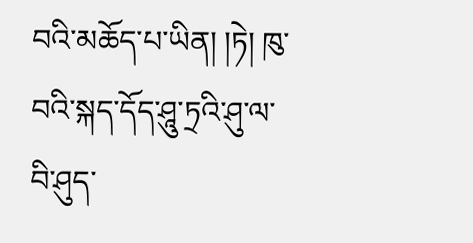བའི་མཆོད་པ་ཡིན། །ཏེ། ཁུ་བའི་སྐད་དོད་ཤཱུ་ཏྲའི་ཤུ་ལ་བི་ཤུད་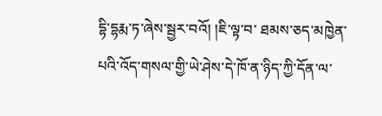དྷི་དྷརྨ་ཏ་ཞེས་སྦྱར་བའོ། །ཇི་ལྟ་བ་ ཐམས་ཅད་མཁྱེན་པའི་འོད་གསལ་གྱི་ཡེ་ཤེས་དེ་ཁོ་ན་ཉིད་ཀྱི་དོན་ལ་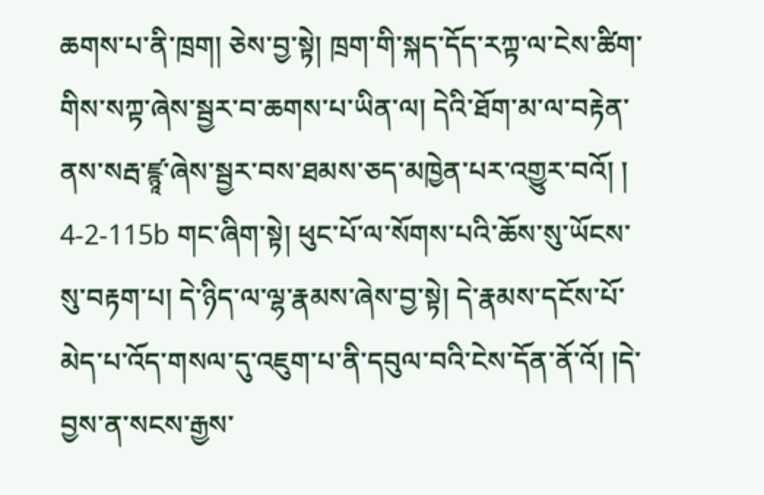ཆགས་པ་ནི་ཁྲག། ཅེས་བྱ་སྟེ། ཁྲག་གི་སྐད་དོད་རཀྟ་ལ་ངེས་ཚིག་གིས་སཀྟ་ཞེས་སྦྱར་བ་ཆགས་པ་ཡིན་ལ། དེའི་ཐོག་མ་ལ་བརྟེན་ནས་སརྦ་ཛྙཱ་ཞེས་སྦྱར་བས་ཐམས་ཅད་མཁྱེན་པར་འགྱུར་བའོ། ། 4-2-115b གང་ཞིག་སྟེ། ཕུང་པོ་ལ་སོགས་པའི་ཆོས་སུ་ཡོངས་སུ་བརྟག་པ། དེ་ཉིད་ལ་ལྷ་རྣམས་ཞེས་བྱ་སྟེ། དེ་རྣམས་དངོས་པོ་མེད་པ་འོད་གསལ་དུ་འཇུག་པ་ནི་དབུལ་བའི་ངེས་དོན་ནོ་འོ། །དེ་བྱས་ན་སངས་རྒྱས་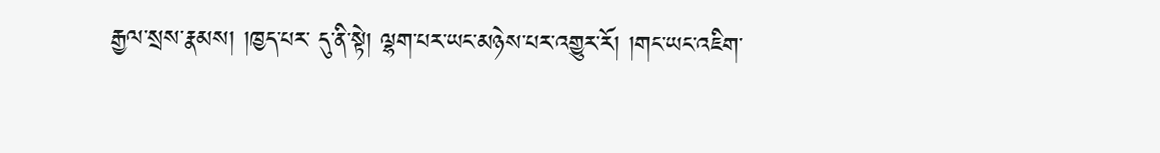རྒྱལ་སྲས་རྣམས། །ཁྱད་པར་ དུ་ནི་སྟེ། ལྷག་པར་ཡང་མཉེས་པར་འགྱུར་རོ། །གང་ཡང་འཇིག་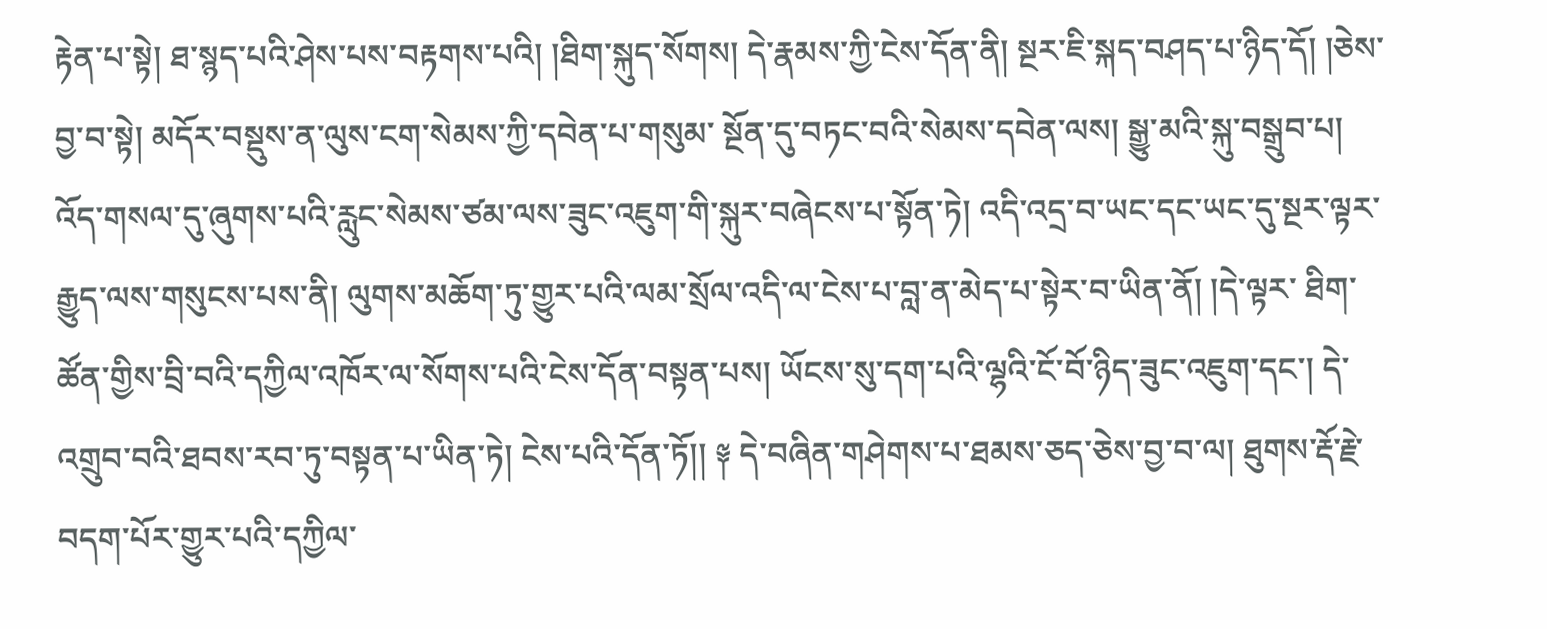རྟེན་པ་སྟེ། ཐ་སྙད་པའི་ཤེས་པས་བརྟགས་པའི། །ཐིག་སྐུད་སོགས། དེ་རྣམས་ཀྱི་ངེས་དོན་ནི། སྔར་ཇི་སྐད་བཤད་པ་ཉིད་དོ། །ཅེས་བྱ་བ་སྟེ། མདོར་བསྡུས་ན་ལུས་ངག་སེམས་ཀྱི་དབེན་པ་གསུམ་ སྔོན་དུ་བཏང་བའི་སེམས་དབེན་ལས། སྒྱུ་མའི་སྐུ་བསྒྲུབ་པ། འོད་གསལ་དུ་ཞུགས་པའི་རླུང་སེམས་ཙམ་ལས་ཟུང་འཇུག་གི་སྐུར་བཞེངས་པ་སྟོན་ཏེ། འདི་འདྲ་བ་ཡང་དང་ཡང་དུ་སྔར་ལྟར་རྒྱུད་ལས་གསུངས་པས་ནི། ལུགས་མཆོག་ཏུ་གྱུར་པའི་ལམ་སྲོལ་འདི་ལ་ངེས་པ་བླ་ན་མེད་པ་སྟེར་བ་ཡིན་ནོ། །དེ་ལྟར་ ཐིག་ཚོན་གྱིས་བྲི་བའི་དཀྱིལ་འཁོར་ལ་སོགས་པའི་ངེས་དོན་བསྟན་པས། ཡོངས་སུ་དག་པའི་ལྷའི་ངོ་བོ་ཉིད་ཟུང་འཇུག་དང་། དེ་འགྲུབ་བའི་ཐབས་རབ་ཏུ་བསྟན་པ་ཡིན་ཏེ། ངེས་པའི་དོན་ཏོ།། ༈ དེ་བཞིན་གཤེགས་པ་ཐམས་ཅད་ཅེས་བྱ་བ་ལ། ཐུགས་རྡོ་རྗེ་ བདག་པོར་གྱུར་པའི་དཀྱིལ་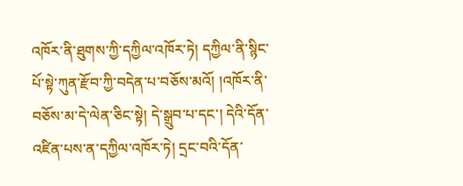འཁོར་ནི་ཐུགས་ཀྱི་དཀྱིལ་འཁོར་ཏེ། དཀྱིལ་ནི་སྙིང་པོ་སྟེ་ཀུན་རྫོབ་ཀྱི་བདེན་པ་བཅོས་མའོ། །འཁོར་ནི་བཅོས་མ་དེ་ལེན་ཅིང་སྟེ། དེ་སྒྲུབ་པ་དང་། དེའི་དོན་འཛིན་པས་ན་དཀྱིལ་འཁོར་ཏེ། དྲང་བའི་དོན་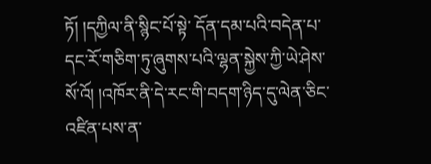ཏོ། །དཀྱིལ་ནི་སྙིང་པོ་སྟེ་ དོན་དམ་པའི་བདེན་པ་དང་རོ་གཅིག་ཏུ་ཞུགས་པའི་ལྷན་སྐྱེས་ཀྱི་ཡེ་ཤེས་སོ་འོ། །འཁོར་ནི་དེ་རང་གི་བདག་ཉིད་དུ་ལེན་ཅིང་འཛིན་པས་ན་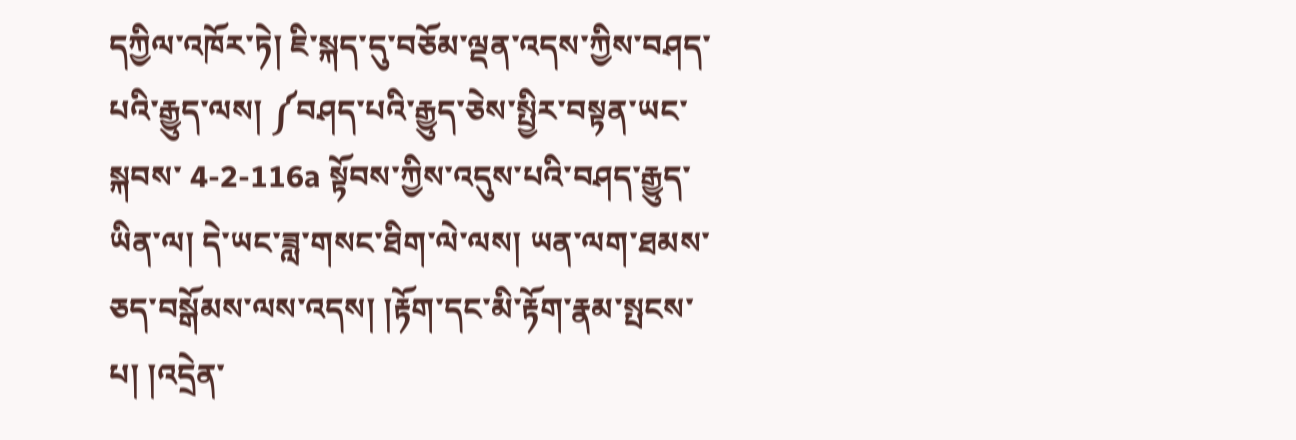དཀྱིལ་འཁོར་ཏེ། ཇི་སྐད་དུ་བཅོམ་ལྡན་འདས་ཀྱིས་བཤད་པའི་རྒྱུད་ལས། ༼བཤད་པའི་རྒྱུད་ཅེས་སྤྱིར་བསྟན་ཡང་སྐབས་ 4-2-116a སྟོབས་ཀྱིས་འདུས་པའི་བཤད་རྒྱུད་ཡིན་ལ། དེ་ཡང་ཟླ་གསང་ཐིག་ལེ་ལས། ཡན་ལག་ཐམས་ཅད་བསྒོམས་ལས་འདས། །རྟོག་དང་མི་རྟོག་རྣམ་སྤངས་པ། །འདྲེན་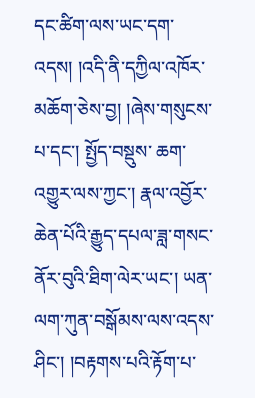དང་ཚིག་ལས་ཡང་དག་འདས། །འདི་ནི་དཀྱིལ་འཁོར་མཆོག་ཅེས་བྱ། །ཞེས་གསུངས་པ་དང་། སྤྱོད་བསྡུས་ ཆག་འགྱུར་ལས་ཀྱང་། རྣལ་འབྱོར་ཆེན་པོའི་རྒྱུད་དཔལ་ཟླ་གསང་ནོར་བུའི་ཐིག་ལེར་ཡང་། ཡན་ལག་ཀུན་བསྒོམས་ལས་འདས་ཤིང་། །བརྟགས་པའི་རྟོག་པ་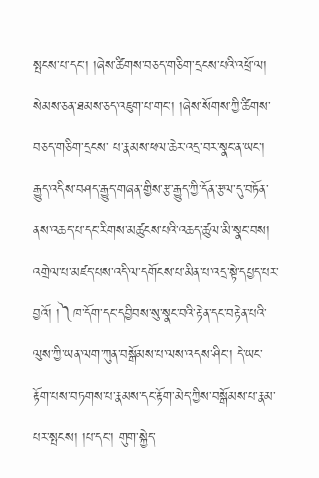སྤངས་པ་དང་། །ཞེས་ཚིགས་བཅད་གཅིག་དྲངས་པའི་འཕྲོ་ལ། སེམས་ཅན་ཐམས་ཅད་འཇུག་པ་གང་། །ཞེས་སོགས་ཀྱི་ཚིགས་བཅད་གཅིག་དྲངས་ པ་རྣམས་ཕལ་ཆེར་འདྲ་བར་སྣང་ན་ཡང་། རྒྱུད་འདིས་བཤད་རྒྱུད་གཞན་གྱིས་རྩ་རྒྱུད་ཀྱི་དོན་རྩལ་དུ་བཏོན་ནས་འཆད་པ་དང་རིགས་མཚུངས་པའི་འཆད་ཚུལ་མི་སྣང་བས། འགྲེལ་པ་མཛད་པས་འདི་ལ་དགོངས་པ་མིན་པ་འདྲ་སྟེ་དཔྱད་པར་བྱའོ། །༽ཁ་དོག་དང་དབྱིབས་སུ་སྣང་བའི་རྟེན་དང་བརྟེན་པའི་ ལུས་ཀྱི་ཡན་ལག་ཀུན་བསྒོམས་པ་ལས་འདས་ཤིང་། དེ་ཡང་རྟོག་པས་བཏགས་པ་རྣམས་དང་རྟོག་མེད་ཀྱིས་བསྒོམས་པ་རྣམ་པར་སྤངས། །པ་དང་། གུག་སྐྱེད་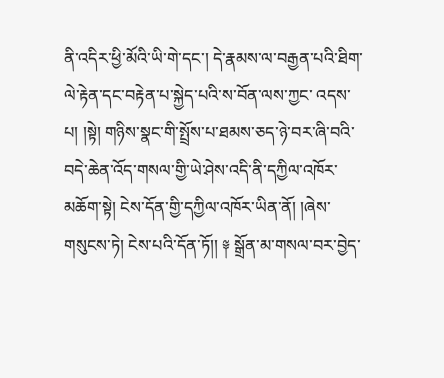ནི་འདིར་ཕྱི་མོའི་ཡི་གེ་དང་། དེ་རྣམས་ལ་བརྒྱན་པའི་ཐིག་ལེ་རྟེན་དང་བརྟེན་པ་སྐྱེད་པའི་ས་བོན་ལས་ཀྱང་ འདས་པ། །སྟེ། གཉིས་སྣང་གི་སྤྲོས་པ་ཐམས་ཅད་ཉེ་བར་ཞི་བའི་བདེ་ཆེན་འོད་གསལ་གྱི་ཡེ་ཤེས་འདི་ནི་དཀྱིལ་འཁོར་མཆོག་སྟེ། ངེས་དོན་གྱི་དཀྱིལ་འཁོར་ཡིན་ནོ། །ཞེས་གསུངས་ཏེ། ངེས་པའི་དོན་ཏོ།། ༈ སྒྲོན་མ་གསལ་བར་བྱེད་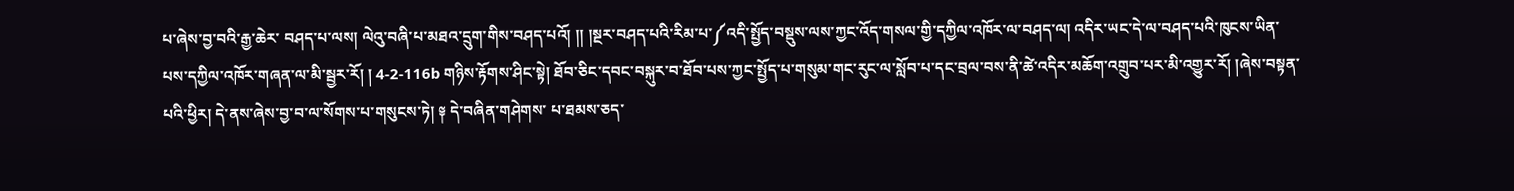པ་ཞེས་བྱ་བའི་རྒྱ་ཆེར་ བཤད་པ་ལས། ལེའུ་བཞི་པ་མཐའ་དྲུག་གིས་བཤད་པའོ། །། །སྔར་བཤད་པའི་རིམ་པ་༼འདི་སྤྱོད་བསྡུས་ལས་ཀྱང་འོད་གསལ་གྱི་དཀྱིལ་འཁོར་ལ་བཤད་ལ། འདིར་ཡང་དེ་ལ་བཤད་པའི་ཁུངས་ཡིན་པས་དཀྱིལ་འཁོར་གཞན་ལ་མི་སྦྱར་རོ། ། 4-2-116b གཉིས་རྟོགས་ཤིང་སྟེ། ཐོབ་ཅིང་དབང་བསྐུར་བ་ཐོབ་པས་ཀྱང་སྤྱོད་པ་གསུམ་གང་རུང་ལ་སློབ་པ་དང་བྲལ་བས་ནི་ཚེ་འདིར་མཆོག་འགྲུབ་པར་མི་འགྱུར་རོ། །ཞེས་བསྟན་པའི་ཕྱིར། དེ་ནས་ཞེས་བྱ་བ་ལ་སོགས་པ་གསུངས་ཏེ། ༈ དེ་བཞིན་གཤེགས་ པ་ཐམས་ཅད་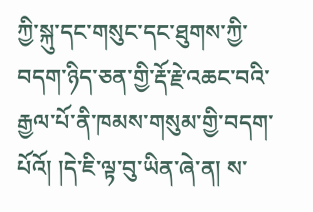ཀྱི་སྐུ་དང་གསུང་དང་ཐུགས་ཀྱི་བདག་ཉིད་ཅན་གྱི་རྡོ་རྗེ་འཆང་བའི་རྒྱལ་པོ་ནི་ཁམས་གསུམ་གྱི་བདག་པོའོ། །དེ་ཇི་ལྟ་བུ་ཡིན་ཞེ་ན། ས་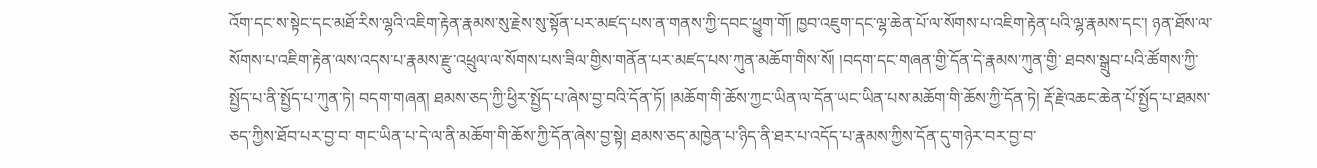འོག་དང་ས་སྟེང་དང་མཐོ་རིས་ལྷའི་འཇིག་རྟེན་རྣམས་སུ་རྗེས་སུ་སྟོན་པར་མཛད་པས་ན་གནས་ཀྱི་དབང་ཕྱུག་གོ། ཁྱབ་འཇུག་དང་ལྷ་ཆེན་པོ་ལ་སོགས་པ་འཇིག་རྟེན་པའི་ལྷ་རྣམས་དང་། ཉན་ཐོས་ལ་སོགས་པ་འཇིག་རྟེན་ལས་འདས་པ་རྣམས་རྫུ་འཕྲུལ་ལ་སོགས་པས་ཟིལ་གྱིས་གནོན་པར་མཛད་པས་ཀུན་མཆོག་གིས་སོ། །བདག་དང་གཞན་གྱི་དོན་དེ་རྣམས་ཀུན་གྱི་ ཐབས་སྒྲུབ་པའི་ཚོགས་ཀྱི་སྤྱོད་པ་ནི་སྤྱོད་པ་ཀུན་ཏེ། བདག་གཞན། ཐམས་ཅད་ཀྱི་ཕྱིར་སྤྱོད་པ་ཞེས་བྱ་བའི་དོན་ཏོ། །མཆོག་གི་ཆོས་ཀྱང་ཡིན་ལ་དོན་ཡང་ཡིན་པས་མཆོག་གི་ཆོས་ཀྱི་དོན་ཏེ། རྡོ་རྗེ་འཆང་ཆེན་པོ་སྤྱོད་པ་ཐམས་ཅད་ཀྱིས་ཐོབ་པར་བྱ་བ་ གང་ཡིན་པ་དེ་ལ་ནི་མཆོག་གི་ཆོས་ཀྱི་དོན་ཞེས་བྱ་སྟེ། ཐམས་ཅད་མཁྱེན་པ་ཉིད་ནི་ཐར་པ་འདོད་པ་རྣམས་ཀྱིས་དོན་དུ་གཉེར་བར་བྱ་བ་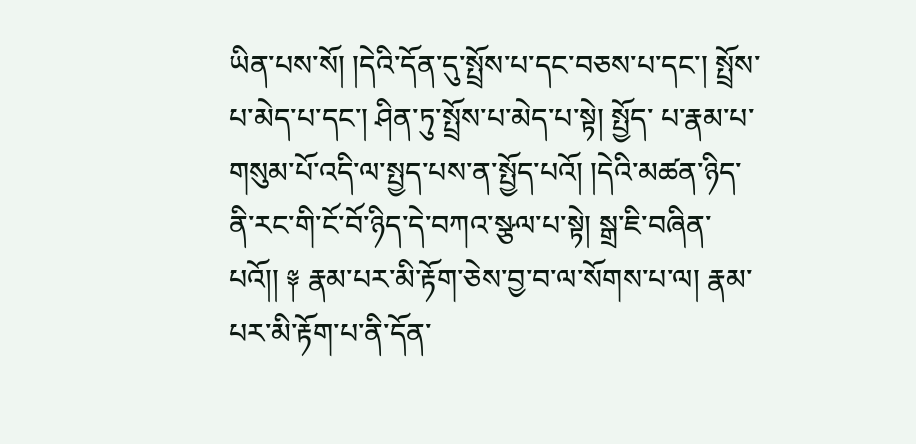ཡིན་པས་སོ། །དེའི་དོན་དུ་སྤྲོས་པ་དང་བཅས་པ་དང་། སྤྲོས་པ་མེད་པ་དང་། ཤིན་ཏུ་སྤྲོས་པ་མེད་པ་སྟེ། སྤྱོད་ པ་རྣམ་པ་གསུམ་པོ་འདི་ལ་སྤྱད་པས་ན་སྤྱོད་པའོ། །དེའི་མཚན་ཉིད་ནི་རང་གི་ངོ་བོ་ཉིད་དེ་བཀའ་སྩལ་པ་སྟེ། སྒྲ་ཇི་བཞིན་པའོ།། ༈ རྣམ་པར་མི་རྟོག་ཅེས་བྱ་བ་ལ་སོགས་པ་ལ། རྣམ་པར་མི་རྟོག་པ་ནི་དོན་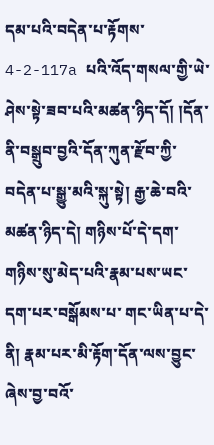དམ་པའི་བདེན་པ་རྟོགས་ 4-2-117a པའི་འོད་གསལ་གྱི་ཡེ་ཤེས་སྟེ་ཟབ་པའི་མཚན་ཉིད་དོ། །དོན་ནི་བསྒྲུབ་བྱའི་དོན་ཀུན་རྫོབ་ཀྱི་བདེན་པ་སྒྱུ་མའི་སྐུ་སྟེ། རྒྱ་ཆེ་བའི་མཚན་ཉིད་དེ། གཉིས་པོ་དེ་དག་གཉིས་སུ་མེད་པའི་རྣམ་པས་ཡང་དག་པར་བསྒོམས་པ་ གང་ཡིན་པ་དེ་ནི། རྣམ་པར་མི་རྟོག་དོན་ལས་བྱུང་ཞེས་བྱ་བའོ་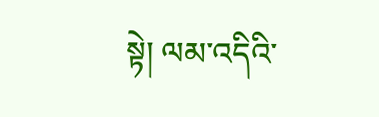སྟེ། ལམ་འདིའི་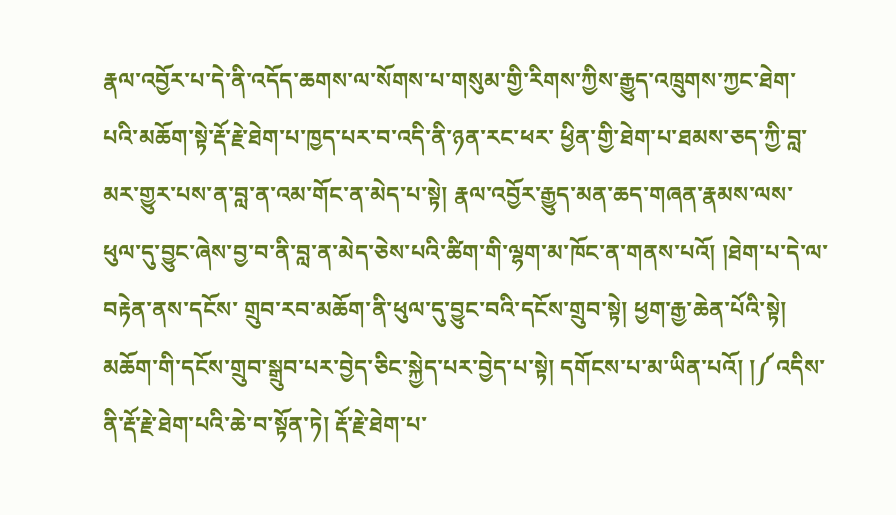རྣལ་འབྱོར་པ་དེ་ནི་འདོད་ཆགས་ལ་སོགས་པ་གསུམ་གྱི་རིགས་ཀྱིས་རྒྱུད་འཁྲུགས་ཀྱང་ཐེག་པའི་མཆོག་སྟེ་རྡོ་རྗེ་ཐེག་པ་ཁྱད་པར་བ་འདི་ནི་ཉན་རང་ཕར་ ཕྱིན་གྱི་ཐེག་པ་ཐམས་ཅད་ཀྱི་བླ་མར་གྱུར་པས་ན་བླ་ན་འམ་གོང་ན་མེད་པ་སྟེ། རྣལ་འབྱོར་རྒྱུད་མན་ཆད་གཞན་རྣམས་ལས་ཕུལ་དུ་བྱུང་ཞེས་བྱ་བ་ནི་བླ་ན་མེད་ཅེས་པའི་ཚིག་གི་ལྷག་མ་ཁོང་ན་གནས་པའོ། །ཐེག་པ་དེ་ལ་བརྟེན་ནས་དངོས་ གྲུབ་རབ་མཆོག་ནི་ཕུལ་དུ་བྱུང་བའི་དངོས་གྲུབ་སྟེ། ཕྱག་རྒྱ་ཆེན་པོའི་སྟེ། མཆོག་གི་དངོས་གྲུབ་སྒྲུབ་པར་བྱེད་ཅིང་སྐྱེད་པར་བྱེད་པ་སྟེ། དགོངས་པ་མ་ཡིན་པའོ། །༼འདིས་ནི་རྡོ་རྗེ་ཐེག་པའི་ཆེ་བ་སྟོན་ཏེ། རྡོ་རྗེ་ཐེག་པ་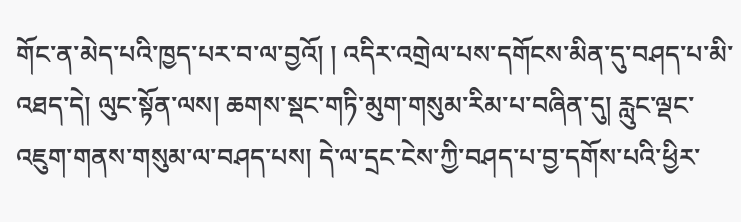གོང་ན་མེད་པའི་ཁྱད་པར་བ་ལ་བྱའོ། ། འདིར་འགྲེལ་པས་དགོངས་མིན་དུ་བཤད་པ་མི་འཐད་དེ། ལུང་སྟོན་ལས། ཆགས་སྡང་གཏི་མུག་གསུམ་རིམ་པ་བཞིན་དུ། རླུང་ལྡང་འཇུག་གནས་གསུམ་ལ་བཤད་པས། དེ་ལ་དྲང་ངེས་ཀྱི་བཤད་པ་བྱ་དགོས་པའི་ཕྱིར་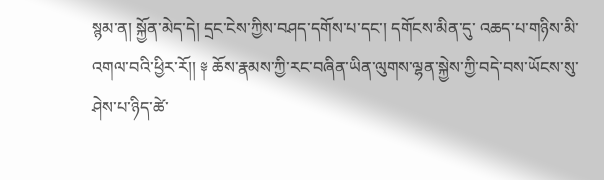སྙམ་ན། སྐྱོན་མེད་དེ། དྲང་ངེས་ཀྱིས་བཤད་དགོས་པ་དང་། དགོངས་མིན་དུ་ འཆད་པ་གཉིས་མི་འགལ་བའི་ཕྱིར་རོ།། ༈ ཆོས་རྣམས་ཀྱི་རང་བཞིན་ཡིན་ལུགས་ལྷན་སྐྱེས་ཀྱི་བདེ་བས་ཡོངས་སུ་ཤེས་པ་ཉིད་ཚེ་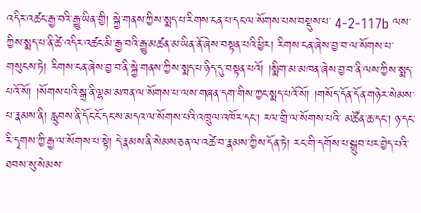འདིར་འཚང་རྒྱ་བའི་རྒྱུ་ཡིན་གྱི། སྐྱེ་གནས་ཀྱིས་སྨད་པ་རིགས་ངན་པ་དང་ལ་སོགས་པས་བསྡུས་པ་ 4-2-117b ལས་ཀྱིས་སྨད་པ་ནི་ཚེ་འདིར་འཚང་མི་རྒྱ་བའི་རྒྱུ་མཚན་མ་ཡིན་ནོ་ཞེས་བསྟན་པའི་ཕྱིར། རིགས་ངན་ཞེས་བྱ་བ་ལ་སོགས་པ་གསུངས་ཏེ། རིགས་ངན་ཞེས་བྱ་བ་ནི་སྐྱེ་གནས་ཀྱིས་སྨད་པ་ཉིད་དུ་བསྟན་པའོ། །སྨིག་མ་མཁན་ཞེས་བྱ་བ་ནི་ལས་ཀྱིས་སྨད་ པའོ་སོ། །སོགས་པའི་སྒྲ་ནི་ལྷམ་མཁན་ལ་སོགས་པ་ལས་གཞན་དག་གིས་ཀྱང་སྨད་པའོ་སོ། །གསོད་དོན་དོན་གཉེར་སེམས་པ་རྣམས་ནི། རླུབས་ནི་དོང་ངོ་དང་ས་མདའ་ལ་སོགས་པའི་འཁྲུལ་འཁོར་དང་། རལ་གྲི་ལ་སོགས་པའི་ མཚོན་ཆ་དང་། ཉ་དང་རི་དྭགས་ཀྱི་རྒྱ་ལ་སོགས་པ་སྟེ། དེ་རྣམས་ནི་སེམས་ཅན་ལ་འཚེ་བ་རྣམས་ཀྱིས་དོན་ཏེ། རང་གི་དགོས་པ་སྒྲུབ་པར་བྱེད་པའི་ཐབས་སུ་སེམས་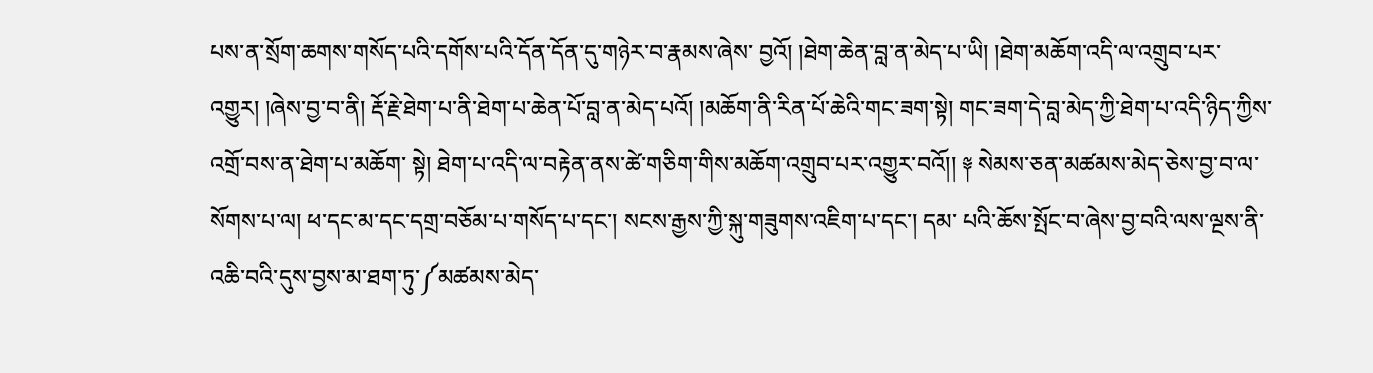པས་ན་སྲོག་ཆགས་གསོད་པའི་དགོས་པའི་དོན་དོན་དུ་གཉེར་བ་རྣམས་ཞེས་ བྱའོ། །ཐེག་ཆེན་བླ་ན་མེད་པ་ཡི། །ཐེག་མཆོག་འདི་ལ་འགྲུབ་པར་འགྱུར། །ཞེས་བྱ་བ་ནི། རྡོ་རྗེ་ཐེག་པ་ནི་ཐེག་པ་ཆེན་པོ་བླ་ན་མེད་པའོ། །མཆོག་ནི་རིན་པོ་ཆེའི་གང་ཟག་སྟེ། གང་ཟག་དེ་བླ་མེད་ཀྱི་ཐེག་པ་འདི་ཉིད་ཀྱིས་འགྲོ་བས་ན་ཐེག་པ་མཆོག་ སྟེ། ཐེག་པ་འདི་ལ་བརྟེན་ནས་ཚེ་གཅིག་གིས་མཆོག་འགྲུབ་པར་འགྱུར་བའོ།། ༈ སེམས་ཅན་མཚམས་མེད་ཅེས་བྱ་བ་ལ་སོགས་པ་ལ། ཕ་དང་མ་དང་དགྲ་བཅོམ་པ་གསོད་པ་དང་། སངས་རྒྱས་ཀྱི་སྐུ་གཟུགས་འཇིག་པ་དང་། དམ་ པའི་ཆོས་སྤོང་བ་ཞེས་བྱ་བའི་ལས་ལྔས་ནི་འཆི་བའི་དུས་བྱས་མ་ཐག་ཏུ་༼མཚམས་མེད་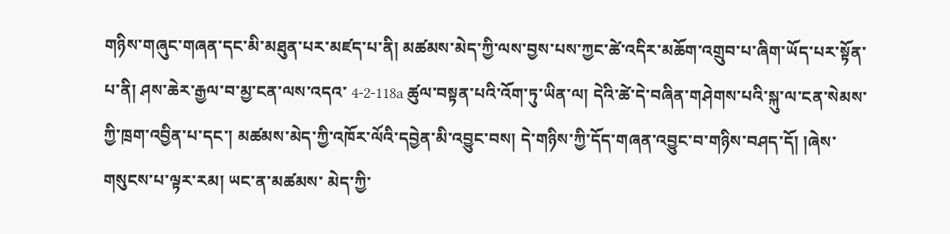གཉིས་གཞུང་གཞན་དང་མི་མཐུན་པར་མཛད་པ་ནི། མཚམས་མེད་ཀྱི་ལས་བྱས་པས་ཀྱང་ཚེ་འདིར་མཆོག་འགྲུབ་པ་ཞིག་ཡོད་པར་སྟོན་པ་ནི། ཤས་ཆེར་རྒྱལ་བ་མྱ་ངན་ལས་འདའ་ 4-2-118a ཚུལ་བསྟན་པའི་འོག་ཏུ་ཡིན་ལ། དེའི་ཚེ་དེ་བཞིན་གཤེགས་པའི་སྐུ་ལ་ངན་སེམས་ཀྱི་ཁྲག་འབྱིན་པ་དང་། མཚམས་མེད་ཀྱི་འཁོར་ལོའི་དབྱེན་མི་འབྱུང་བས། དེ་གཉིས་ཀྱི་དོད་གཞན་འབྱུང་བ་གཉིས་བཤད་དོ། །ཞེས་གསུངས་པ་ལྟར་རམ། ཡང་ན་མཚམས་ མེད་ཀྱི་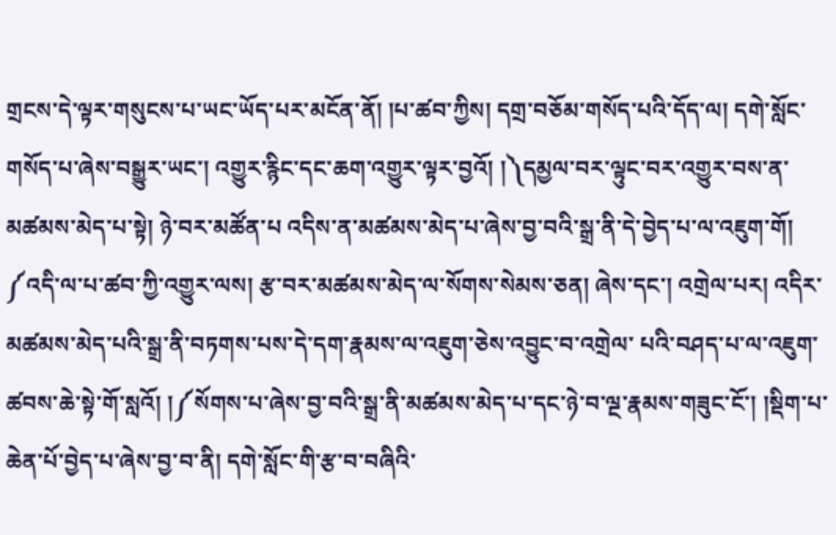གྲངས་དེ་ལྟར་གསུངས་པ་ཡང་ཡོད་པར་མངོན་ནོ། །པ་ཚབ་ཀྱིས། དགྲ་བཅོམ་གསོད་པའི་དོད་ལ། དགེ་སློང་གསོད་པ་ཞེས་བསྒྱུར་ཡང་། འགྱུར་རྙིང་དང་ཆག་འགྱུར་ལྟར་བྱའོ། །༽དམྱལ་བར་ལྟུང་བར་འགྱུར་བས་ན་མཚམས་མེད་པ་སྟེ། ཉེ་བར་མཚོན་པ འདིས་ན་མཚམས་མེད་པ་ཞེས་བྱ་བའི་སྒྲ་ནི་དེ་བྱེད་པ་ལ་འཇུག་གོ། ༼འདི་ལ་པ་ཚབ་ཀྱི་འགྱུར་ལས། རྩ་བར་མཚམས་མེད་ལ་སོགས་སེམས་ཅན། ཞེས་དང་། འགྲེལ་པར། འདིར་མཚམས་མེད་པའི་སྒྲ་ནི་བཏགས་པས་དེ་དག་རྣམས་ལ་འཇུག་ཅེས་འབྱུང་བ་འགྲེལ་ པའི་བཤད་པ་ལ་འཇུག་ཚབས་ཆེ་སྟེ་གོ་སླའོ། །༼སོགས་པ་ཞེས་བྱ་བའི་སྒྲ་ནི་མཚམས་མེད་པ་དང་ཉེ་བ་ལྔ་རྣམས་གཟུང་ངོ་། །སྡིག་པ་ཆེན་པོ་བྱེད་པ་ཞེས་བྱ་བ་ནི། དགེ་སློང་གི་རྩ་བ་བཞིའི་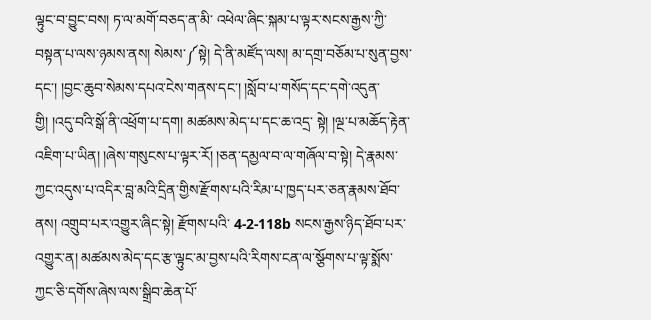ལྟུང་བ་བྱུང་བས། ཏ་ལ་མགོ་བཅད་ན་མི་ འཕེལ་ཞིང་སྐམ་པ་ལྟར་སངས་རྒྱས་ཀྱི་བསྟན་པ་ལས་ཉམས་ནས། སེམས་༼སྟེ། དེ་ནི་མཛོད་ལས། མ་དགྲ་བཅོམ་པ་སུན་བྱས་དང་། །བྱང་ཆུབ་སེམས་དཔའ་ངེས་གནས་དང་། །སློབ་པ་གསོད་དང་དགེ་འདུན་གྱི། །འདུ་བའི་སྒོ་ནི་འཕྲོག་པ་དག། མཚམས་མེད་པ་དང་ཆ་འདྲ་ སྟེ། །ལྔ་པ་མཆོད་རྟེན་འཇིག་པ་ཡིན། །ཞེས་གསུངས་པ་ལྟར་རོ། །ཅན་དམྱལ་བ་ལ་གཞོལ་བ་སྟེ། དེ་རྣམས་ཀྱང་འདུས་པ་འདིར་བླ་མའི་དྲིན་གྱིས་རྫོགས་པའི་རིམ་པ་ཁྱད་པར་ཅན་རྣམས་ཐོབ་ནས། འགྲུབ་པར་འགྱུར་ཞིང་སྟེ། རྫོགས་པའི་ 4-2-118b སངས་རྒྱས་ཉིད་ཐོབ་པར་འགྱུར་ན། མཚམས་མེད་དང་རྩ་ལྟུང་མ་བྱས་པའི་རིགས་ངན་ལ་སྩོགས་པ་ལྟ་སྨོས་ཀྱང་ཅི་དགོས་ཞེས་ལས་སྒྲིབ་ཆེན་པོ་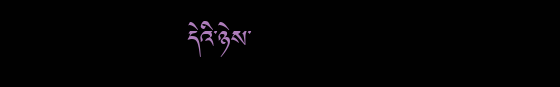དེའི་ཉེས་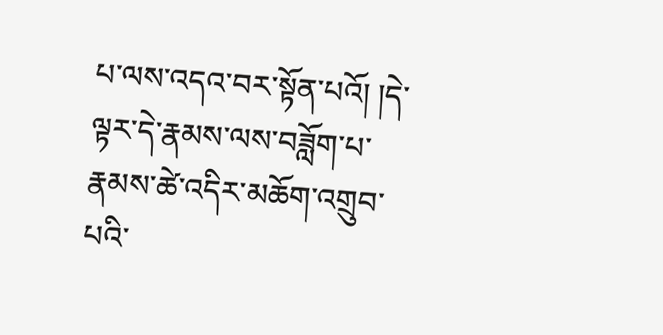པ་ལས་འདའ་བར་སྟོན་པའོ། །དེ་ལྟར་དེ་རྣམས་ལས་བཟློག་པ་རྣམས་ཚེ་འདིར་མཆོག་འགྲུབ་པའི་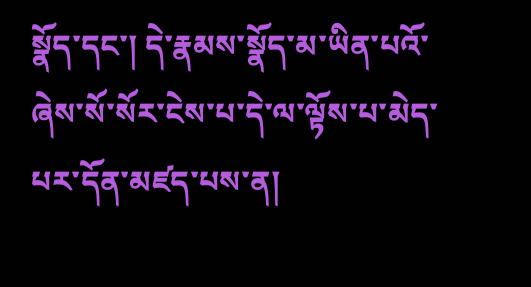སྣོད་དང་། དེ་རྣམས་སྣོད་མ་ཡིན་པའོ་ཞེས་སོ་སོར་ངེས་པ་དེ་ལ་ལྟོས་པ་མེད་པར་དོན་མཛད་པས་ན།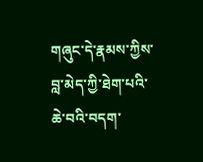གཞུང་དེ་རྣམས་ཀྱིས་བླ་མེད་ཀྱི་ཐེག་པའི་ཆེ་བའི་བདག་